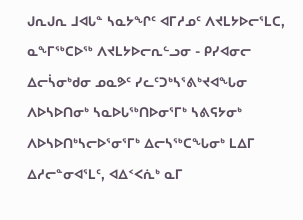ᒍᕆᒍᕆ ᒧᐊᒐᓐ ᓴᓇᔭᖏᑦ ᐊᒥᓱᓄᑦ ᐱᔪᒪᔭᐅᓕᕐᒪᑕ, ᓇᖕᒥᖅᑕᐅᖅ ᐱᔪᒪᔭᐅᓕᕆᓪᓗᓂ - ᑭᓯᐊᓂᓕ ᐃᓕᓵᓂᒃᑯᓂ ᓄᓇᕗᑦ ᓯᓚᑦᑐᒃᓴᕐᕕᒃᔪᐊᖓᓂ ᐱᐅᓴᐅᑎᓂᒃ ᓴᓇᐅᒐᖅᑎᐅᓂᕐᒥᒃ ᓴᕕᕋᔭᓂᒃ ᐱᐅᓴᐅᑎᒃᓴᓕᐅᕐᓂᕐᒥᒃ ᐃᓕᓴᖅᑕᖓᓂᒃ ᒪᐃᒥ ᐃᓱᓕᓐᓂᐊᕐᒪᑦ, ᐊᐃᑉᐸᕇᒃ ᓇᒥ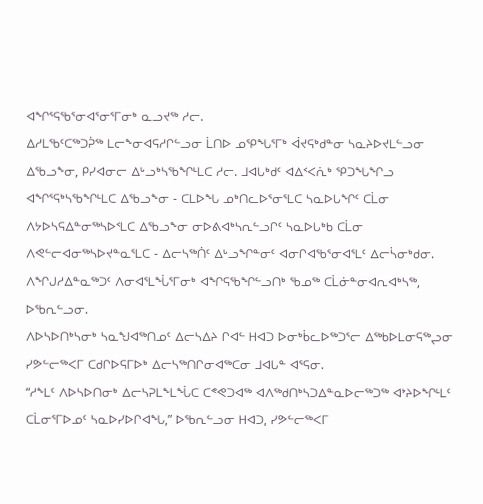ᐊᖏᕐᕋᖃᕐᓂᐊᕐᓂᕐᒥᓂᒃ ᓇᓗᔪᖅ ᓱᓕ.
ᐃᓱᒪᖃᑦᑕᖅᑐᕉᖅ ᒪᓕᖕᓂᐊᕋᓱᒋᓪᓗᓂ ᒫᑎᐅ ᓄᕿᖓᕐᒥᒃ ᐋᔪᕋᒃᑯᓐᓂ ᓴᓇᔨᐅᔪᒪᓪᓗᓂ ᐃᖃᓗᖕᓂ, ᑭᓯᐊᓂᓕ ᐃᒡᓗᒃᓴᖃᖏᒻᒪᑕ ᓱᓕ. ᒧᐊᒐᒃᑯᑦ ᐊᐃᑉᐸᕇᒃ ᕿᑐᖓᖏᓗ ᐊᖏᕐᕋᒃᓴᖃᖏᒻᒪᑕ ᐃᖃᓗᖕᓂ - ᑕᒪᐅᖓ ᓄᒃᑎᓚᐅᕐᓂᕐᒪᑕ ᓴᓇᐅᒐᖏᑦ ᑕᒫᓂ ᐱᔭᐅᓴᕋᐃᓐᓂᖅᓴᐅᑉᒪᑕ ᐃᖃᓗᖕᓂ ᓂᐅᕕᐊᒃᓴᕆᓪᓗᒋᑦ ᓴᓇᐅᒐᒃᑲ ᑕᒫᓂ ᐱᕙᓪᓕᐊᓂᖅᓴᐅᔪᓐᓇᕐᒪᑕ - ᐃᓕᓴᖅᑏᑦ ᐃᒡᓗᖏᓐᓂᑦ ᐊᓂᒋᐊᖃᕐᓂᐊᕐᒪᑦ ᐃᓕᓵᓂᒃᑯᓂ.
ᐱᖏᒍᓱᐃᓐᓇᖅᑐᑦ ᐱᓂᐊᕐᒪᖔᕐᒥᓂᒃ ᐊᖏᕋᖃᖏᓪᓗᑎᒃ ᖃᓄᖅ ᑕᒫᓃᓐᓂᐊᕆᐊᒃᓴᖅ, ᐅᖃᕆᓪᓗᓂ.
ᐱᐅᓴᐅᑎᒃᓴᓂᒃ ᓴᓇᖑᐊᖅᑎᓄᑦ ᐃᓕᓴᐃᔨ ᒋᐊᓪ ᕼᐊᑐ ᐅᓂᒃᑳᓚᐅᖅᑐᕐᓕ ᐃᖅᑲᐅᒪᓂᕋᖅᖢᓂ ᓯᕗᓪᓕᖅᐸᒥ ᑕᑯᒋᐅᕋᒥᐅᒃ ᐃᓕᓴᖅᑎᒋᓂᐊᖅᑕᓂ ᒧᐊᒐᓐ ᐊᕐᕋᓂ.
“ᓱᖕᒪᑦ ᐱᐅᓴᐅᑎᓂᒃ ᐃᓕᓴᕈᒪᖕᒪᖔᑕ ᑕᕝᕙᑐᐊᖅ ᐊᐱᖅᑯᑎᒃᓴᑐᐃᓐᓇᐅᓕᖅᑐᖅ ᐊᔾᔨᐅᖏᒻᒪᑦ ᑕᒫᓂᕐᒥᐅᓄᑦ ᓴᓇᐅᓯᐅᒋᐊᖓ,” ᐅᖃᕆᓪᓗᓂ ᕼᐊᑐ, ᓯᕗᓪᓕᖅᐸᒥ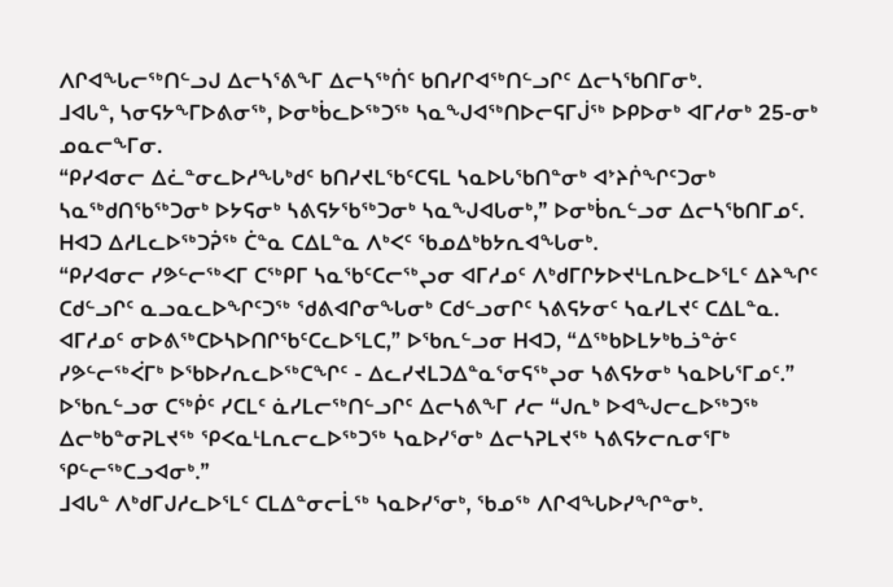ᐱᒋᐊᖓᓕᖅᑎᓪᓗᒍ ᐃᓕᓴᕐᕕᖕᒥ ᐃᓕᓴᖅᑏᑦ ᑲᑎᓯᒋᐊᖅᑎᓪᓗᒋᑦ ᐃᓕᓴᖃᑎᒥᓂᒃ.
ᒧᐊᒐᓐ, ᓴᓂᕋᔭᖕᒥᐅᕕᓂᖅ, ᐅᓂᒃᑳᓚᐅᖅᑐᖅ ᓴᓇᖑᐊᖅᑎᐅᓕᕋᒥᒎᖅ ᐅᑭᐅᓂᒃ ᐊᒥᓱᓂᒃ 25-ᓂᒃ ᓄᓇᓕᖕᒥᓂ.
“ᑭᓯᐊᓂᓕ ᐃᓛᓐᓂᓚᐅᓱᖓᒃᑯᑦ ᑲᑎᓯᔪᒪᖃᑦᑕᕋᒪ ᓴᓇᐅᒐᖃᑎᓐᓂᒃ ᐊᔾᔨᒌᖏᑦᑐᓂᒃ ᓴᓇᖅᑯᑎᖃᖅᑐᓂᒃ ᐅᔭᕋᓂᒃ ᓴᕕᕋᔭᖃᖅᑐᓂᒃ ᓴᓇᖑᐊᒐᓂᒃ,” ᐅᓂᒃᑳᕆᓪᓗᓂ ᐃᓕᓴᖃᑎᒥᓄᑦ.
ᕼᐊᑐ ᐃᓱᒪᓚᐅᖅᑐᕉᖅ ᑖᓐᓇ ᑕᐃᒪᓐᓇ ᐱᒃᐸᑦ ᖃᓄᐃᒃᑲᔭᕆᐊᖓᓂᒃ.
“ᑭᓯᐊᓂᓕ ᓯᕗᓪᓕᖅᐸᒥ ᑕᖅᑭᒥ ᓴᓇᖃᑦᑕᓕᖅᖢᓂ ᐊᒥᓱᓄᑦ ᐱᒃᑯᒥᒋᔭᐅᔪᒻᒪᕆᐅᓚᐅᕐᒪᑦ ᐃᔨᖏᑦ ᑕᑯᓪᓗᒋᑦ ᓇᓗᓇᓚᐅᖏᑦᑐᖅ ᖁᕕᐊᒋᓂᖓᓂᒃ ᑕᑯᓪᓗᓂᒋᑦ ᓴᕕᕋᔭᓂᑦ ᓴᓇᓯᒪᔪᑦ ᑕᐃᒪᓐᓇ. ᐊᒥᓱᓄᑦ ᓂᐅᕕᖅᑕᐅᓴᐅᑎᒋᖃᑦᑕᓚᐅᕐᒪᑕ,” ᐅᖃᕆᓪᓗᓂ ᕼᐊᑐ, “ᐃᖅᑲᐅᒪᔭᒃᑲᓘᓐᓃᑦ ᓯᕗᓪᓕᖅᐹᒥᒃ ᐅᖃᐅᓯᕆᓚᐅᖅᑕᖏᑦ - ᐃᓚᓯᔪᒪᑐᐃᓐᓇᕐᓂᕋᖅᖢᓂ ᓴᕕᕋᔭᓂᒃ ᓴᓇᐅᒐᕐᒥᓄᑦ.”
ᐅᖃᕆᓪᓗᓂ ᑕᖅᑮᑦ ᓯᑕᒪᑦ ᓈᓯᒪᓕᖅᑎᓪᓗᒋᑦ ᐃᓕᓴᕕᖕᒥ ᓱᓕ “ᒍᕆᒃ ᐅᐊᖑᓕᓚᐅᖅᑐᖅ ᐃᓕᒃᑲᓐᓂᕈᒪᔪᖅ ᕿᐸᓇᒻᒪᕆᓕᓚᐅᖅᑐᖅ ᓴᓇᐅᓯᕐᓂᒃ ᐃᓕᓴᕈᒪᔪᖅ ᓴᕕᕋᔭᓕᕆᓂᕐᒥᒃ ᕿᓪᓕᖅᑕᓗᐊᓂᒃ.”
ᒧᐊᒐᓐ ᐱᒃᑯᒥᒍᓱᓚᐅᕐᒪᑦ ᑕᒪᐃᓐᓂᓕᒫᖅ ᓴᓇᐅᓯᕐᓂᒃ, ᖃᓄᖅ ᐱᒋᐊᖓᐅᓯᖏᓐᓂᒃ.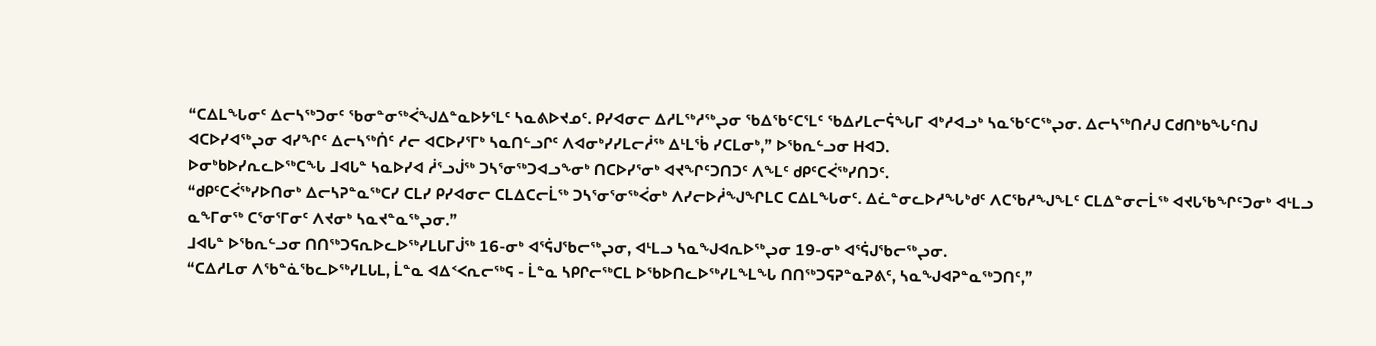“ᑕᐃᒪᖓᓂᑦ ᐃᓕᓴᖅᑐᓂᑦ ᖃᓂᓐᓂᖅᐹᖑᐃᓐᓇᐅᔭᕐᒪᑦ ᓴᓇᕕᐅᔪᓄᑦ. ᑭᓯᐊᓂᓕ ᐃᓱᒪᖅᓱᖅᖢᓂ ᖃᐃᖃᑦᑕᕐᒪᑦ ᖃᐃᓯᒪᓕᕌᖓᒥ ᐊᒃᓱᐊᓗᒃ ᓴᓇᖃᑦᑕᖅᖢᓂ. ᐃᓕᓴᖅᑎᓱᒍ ᑕᑯᑎᒃᑲᖓᑦᑎᒍ ᐊᑕᐅᓯᐊᖅᖢᓂ ᐊᓯᖏᑦ ᐃᓕᓴᖅᑏᑦ ᓱᓕ ᐊᑕᐅᓯᕐᒥᒃ ᓴᓇᑎᓪᓗᒋᑦ ᐱᐊᓂᒃᓯᓯᒪᓕᓲᖅ ᐃᒻᒪᖄ ᓯᑕᒪᓂᒃ,” ᐅᖃᕆᓪᓗᓂ ᕼᐊᑐ.
ᐅᓂᒃᑲᐅᓯᕆᓚᐅᖅᑕᖓ ᒧᐊᒐᓐ ᓴᓇᐅᓯᐊ ᓲᕐᓗᒎᖅ ᑐᓴᕐᓂᖅᑐᐊᓗᖕᓂᒃ ᑎᑕᐅᓯᕐᓂᒃ ᐊᔪᖏᑦᑐᑎᑐᑦ ᐱᖕᒪᑦ ᑯᑭᑦᑕᐹᖅᓯᑎᑐᑦ.
“ᑯᑭᑦᑕᐹᖅᓯᐅᑎᓂᒃ ᐃᓕᓴᕈᓐᓇᖅᑕᓯ ᑕᒪᓯ ᑭᓯᐊᓂᓕ ᑕᒪᐃᑕᓕᒫᖅ ᑐᓴᕐᓂᕐᓂᖅᐹᓂᒃ ᐱᓯᓕᐅᓲᖑᖏᒪᑕ ᑕᐃᒪᖓᓂᑦ. ᐃᓛᓐᓂᓚᐅᓱᖓᒃᑯᑦ ᐱᑕᖃᓱᖑᖕᒪᑦ ᑕᒪᐃᓐᓂᓕᒫᖅ ᐊᔪᒐᖃᖏᑦᑐᓂᒃ ᐊᒻᒪᓗ ᓇᖕᒥᓂᖅ ᑕᕐᓂᕐᒥᓂᑦ ᐱᔪᓂᒃ ᓴᓇᔪᓐᓇᖅᖢᓂ.”
ᒧᐊᒐᓐ ᐅᖃᕆᓪᓗᓂ ᑎᑎᖅᑐᕋᕆᐅᓚᐅᖅᓯᒪᒐᒥᒎᖅ 16-ᓂᒃ ᐊᕐᕌᒍᖃᓕᖅᖢᓂ, ᐊᒻᒪᓗ ᓴᓇᖑᐊᕆᐅᖅᖢᓂ 19-ᓂᒃ ᐊᕐᕌᒍᖃᓕᖅᖢᓂ.
“ᑕᐃᓱᒪᓂ ᐱᖃᓐᓈᖃᓚᐅᖅᓯᒪᒐᒪ, ᒫᓐᓇ ᐊᐃᑉᐸᕆᓕᖅᕋ - ᒫᓐᓇ ᓴᑭᒋᓕᖅᑕᒪ ᐅᖃᐅᑎᓚᐅᖅᓯᒪᖕᒪᖓ ᑎᑎᖅᑐᕋᕈᓐᓇᕈᕕᑦ, ᓴᓇᖑᐊᕈᓐᓇᖅᑐᑎᑦ,”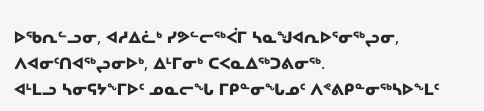ᐅᖃᕆᓪᓗᓂ, ᐊᓱᐃᓛᒃ ᓯᕗᓪᓕᖅᐹᒥ ᓴᓇᖑᐊᕆᐅᕐᓂᖅᖢᓂ, ᐱᐊᓂᑦᑎᐊᖅᖢᓂᐅᒃ, ᐃᒻᒥᓂᒃ ᑕᐸᓇᐃᖅᑐᕕᓂᖅ.
ᐊᒻᒪᓗ ᓴᓂᕋᔭᖕᒥᐅᑦ ᓄᓇᓕᖓ ᒥᑭᓐᓂᖓᓄᑦ ᐱᕝᕕᑭᓐᓂᖅᓴᐅᖕᒪᑦ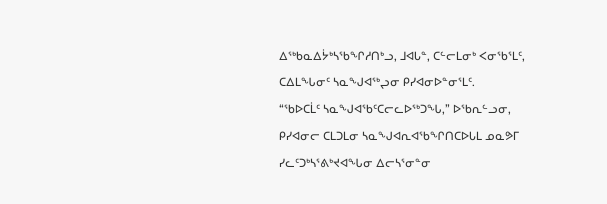ᐃᖅᑲᓇᐃᔮᒃᓴᖃᖏᓱᑎᒃᓗ, ᒧᐊᒐᓐ, ᑕᓪᓕᒪᓂᒃ ᐸᓂᖃᕐᒪᑦ, ᑕᐃᒪᖓᓂᑦ ᓴᓇᖑᐊᖅᖢᓂ ᑭᓯᐊᓂᐅᓐᓂᕐᒪᑦ.
“ᖃᐅᑕᒫᑦ ᓴᓇᖑᐊᖃᑦᑕᓕᓚᐅᖅᑐᖓ,” ᐅᖃᕆᓪᓗᓂ, ᑭᓯᐊᓂᓕ ᑕᒪᑐᒪᓂ ᓴᓇᖑᐊᕆᐊᖃᖏᑎᑕᐅᒐᒪ ᓄᓇᕗᒥ ᓯᓚᑦᑐᒃᓴᕐᕕᒃᔪᐊᖓᓂ ᐃᓕᓴᕐᓂᓐᓂ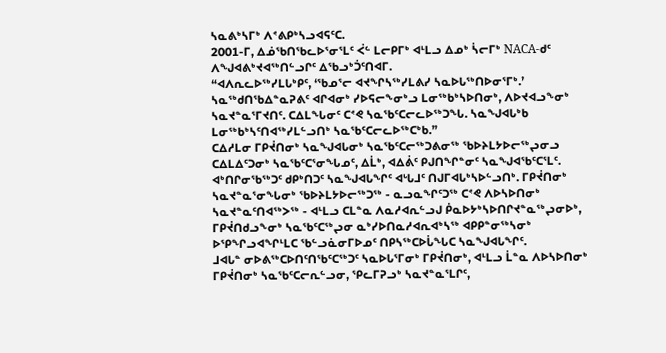ᓴᓇᕕᒃᓴᒥᒃ ᐱᕝᕕᑭᒃᓴᓗᐊᕋᑦᑕ.
2001-ᒥ, ᐃᓅᖃᑎᖃᓚᐅᕐᓂᕐᒪᑦ ᐹᓪ ᒪᓕᑭᒥᒃ ᐊᒻᒪᓗ ᐃᓄᒃ ᓵᓕᒥᒃ NACA-ᑯᑦ ᐱᖑᐊᕕᒃᔪᐊᖅᑎᓪᓗᒋᑦ ᐃᖃᓗᒃᑑᑦᑎᐊᒥ.
“ᐊᐱᕆᓚᐅᖅᓯᒪᒐᒃᑭᑦ, ‘ᖃᓄᕐᓕ ᐊᔪᖏᓴᖅᓯᒪᕕᓯ ᓴᓇᐅᒐᖅᑎᐅᓂᕐᒥᒃ.’ ᓴᓇᖅᑯᑎᖃᐃᓐᓇᕈᕕᑦ ᐊᒋᐊᓂᒃ ᓯᐅᕋᓕᖕᓂᒃᓗ ᒪᓂᖅᑲᒃᓴᐅᑎᓂᒃ, ᐱᐅᔪᐊᓗᖕᓂᒃ ᓴᓇᔪᓐᓇᕐᒥᔪᑎᑦ. ᑕᐃᒪᖓᓂᑦ ᑕᕝᕙ ᓴᓇᖃᑦᑕᓕᓚᐅᖅᑐᖓ. ᓴᓇᖑᐊᒐᒃᑲ ᒪᓂᖅᑲᒃᓴᑦᑎᐊᖅᓯᒪᓪᓗᑎᒃ ᓴᓇᖃᑦᑕᓕᓚᐅᖅᑕᒃᑲ.”
ᑕᐃᓱᒪᓂ ᒥᑭᔫᑎᓂᒃ ᓴᓇᖑᐊᒐᓂᒃ ᓴᓇᖃᑦᑕᓕᖅᑐᕕᓂᖅ ᖃᐅᔨᒪᔭᐅᓕᖅᖢᓂᓗ ᑕᐃᒪᐃᑦᑐᓂᒃ ᓴᓇᖃᑦᑕᕐᓂᖓᓄᑦ, ᐃᒫᒃ, ᐊᐃᕖᑦ ᑭᒍᑎᖏᓐᓂᑦ ᓴᓇᖑᐊᖃᑦᑕᕐᒪᑦ. ᐊᒃᑎᒋᓂᖃᖅᑐᑦ ᑯᑭᒃᑎᑐᑦ ᓴᓇᖑᐊᒐᖏᑦ ᐊᒡᒐᒧᑦ ᑎᒍᒥᐊᒐᒃᓴᐅᓪᓗᑎᒃ. ᒥᑭᔫᑎᓂᒃ ᓴᓇᔪᓐᓇᕐᓂᖓᓂᒃ ᖃᐅᔨᒪᔭᐅᓕᖅᑐᖅ - ᓇᓗᓇᖏᑦᑐᖅ ᑕᕝᕙ ᐱᐅᓴᐅᑎᓂᒃ ᓴᓇᔪᓐᓇᑦᑎᐊᖅᐳᖅ - ᐊᒻᒪᓗ ᑕᒪᓐᓇ ᐱᓇᓱᐊᕆᓪᓗᒍ ᑮᓇᐅᔭᒃᓴᐅᑎᒋᔪᓐᓇᖅᖢᓂᐅᒃ, ᒥᑭᔫᑎᑯᓗᖕᓂᒃ ᓴᓇᖃᑦᑕᖅᖢᓂ ᓇᒃᓯᐅᑎᓇᓱᐊᕆᐊᒃᓴᖅ ᐊᑭᑭᓐᓂᖅᓴᓂᒃ ᐅᕿᖏᓗᐊᖏᒻᒪᑕ ᖃᓪᓗᓈᓂᒥᐅᓄᑦ ᑎᑭᓴᖅᑕᐅᒑᖓᑕ ᓴᓇᖑᐊᒐᖏᑦ.
ᒧᐊᒐᓐ ᓂᐅᕕᖅᑕᐅᑎᑦᑎᖃᑦᑕᖅᑐᑦ ᓴᓇᐅᒐᕐᒥᓂᒃ ᒥᑭᔫᑎᓂᒃ, ᐊᒻᒪᓗ ᒫᓐᓇ ᐱᐅᓴᐅᑎᓂᒃ ᒥᑭᔫᑎᓂᒃ ᓴᓇᖃᑦᑕᓕᕆᓪᓗᓂ, ᕿᓚᒥᕈᓗᒃ ᓴᓇᔪᓐᓇᕐᒪᒋᑦ,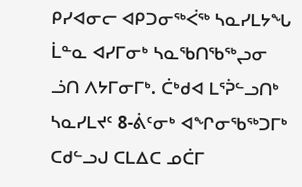ᑭᓯᐊᓂᓕ ᐊᑭᑐᓂᖅᐹᖅ ᓴᓇᓯᒪᔭᖓ ᒫᓐᓇ ᐊᓯᒥᓂᒃ ᓴᓇᖃᑎᖃᖅᖢᓂ ᓘᑎ ᐱᔭᒥᓂᒥᒃ. ᑖᒃᑯᐊ ᒪᕐᕉᓪᓗᑎᒃ ᓴᓇᓯᒪᔪᑦ 8-ᕖᑦᓂᒃ ᐊᖏᓂᖃᖅᑐᒥᒃ ᑕᑯᓪᓗᒍ ᑕᒪᐃᑕ ᓄᑖᒥ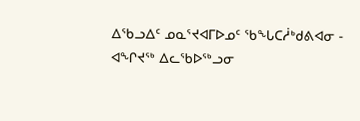ᐃᖃᓗᐃᑦ ᓄᓇᕐᔪᐊᒥᐅᓄᑦ ᖃᖓᑕᓲᒃᑯᕕᐊᓂ - ᐊᖏᔪᖅ ᐃᓚᖃᐅᖅᓗᓂ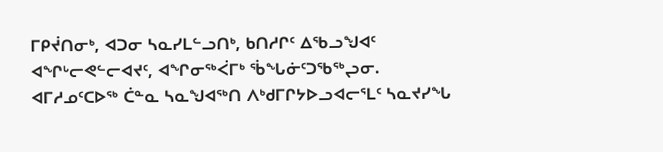ᒥᑭᔫᑎᓂᒃ, ᐊᑐᓂ ᓴᓇᓯᒪᓪᓗᑎᒃ, ᑲᑎᓱᒋᑦ ᐃᖃᓗᖑᐊᑦ ᐊᖏᒡᓕᕙᓪᓕᐊᔪᑦ, ᐊᖏᓂᖅᐹᒥᒃ ᖄᖓᓃᑦᑐᖃᖅᖢᓂ.
ᐊᒥᓱᓄᑦᑕᐅᖅ ᑖᓐᓇ ᓴᓇᖑᐊᖅᑎ ᐱᒃᑯᒥᒋᔭᐅᓗᐊᓕᕐᒪᑦ ᓴᓇᔪᓯᖓ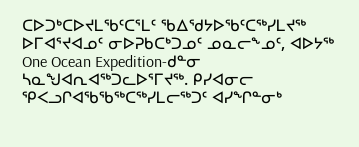ᑕᐅᑐᒃᑕᐅᔪᒪᖃᑦᑕᕐᒪᑦ ᖃᐃᖁᔭᐅᖃᑦᑕᖅᓯᒪᔪᖅ ᐅᒥᐊᕐᔪᐊᓄᑦ ᓂᐅᕈᑲᑕᒃᑐᓄᑦ ᓄᓇᓕᖕᓄᑦ, ᐊᐅᔭᖅ One Ocean Expedition-ᑯᓐᓂ ᓴᓇᖑᐊᕆᐊᖅᑐᓚᐅᕐᒥᔪᖅ. ᑭᓯᐊᓂᓕ ᕿᐸᓗᒋᐊᖃᖃᖅᑕᖅᓯᒪᓕᖅᑐᑦ ᐊᓯᖏᓐᓂᒃ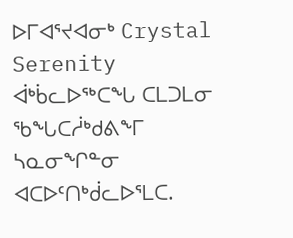ᐅᒥᐊᕐᔪᐊᓂᒃ Crystal Serenity ᐋᒃᑳᓚᐅᖅᑕᖓ ᑕᒪᑐᒪᓂ ᖃᖓᑕᓲᒃᑯᕕᖕᒥ ᓴᓇᓂᖏᓐᓂ ᐊᑕᐅᑦᑎᒃᑰᓚᐅᕐᒪᑕ.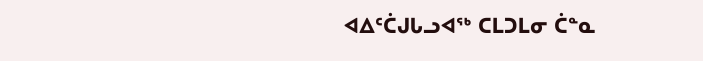ᐊᐃᑦᑖᒍᒐᓗᐊᖅ ᑕᒪᑐᒪᓂ ᑖᓐᓇ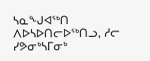ᓴᓇᖑᐊᖅᑎ ᐱᐅᓴᐅᑎᓕᐅᖅᑎᓗ, ᓱᓕ ᓯᕗᓂᒃᓴᒥᓂᒃ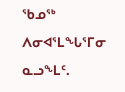ᖃᓄᖅ ᐱᓂᐊᕐᒪᖓᕐᒥᓂ ᓇᓗᖕᒪᑦ.